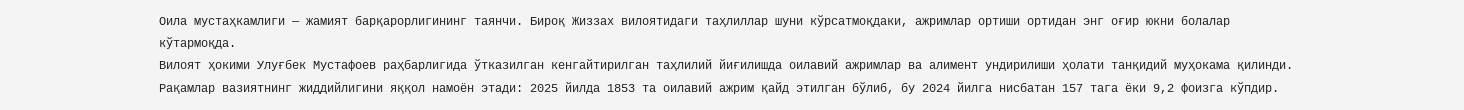Оила мустаҳкамлиги — жамият барқарорлигининг таянчи. Бироқ Жиззах вилоятидаги таҳлиллар шуни кўрсатмоқдаки, ажримлар ортиши ортидан энг оғир юкни болалар кўтармоқда.
Вилоят ҳокими Улуғбек Мустафоев раҳбарлигида ўтказилган кенгайтирилган таҳлилий йиғилишда оилавий ажримлар ва алимент ундирилиши ҳолати танқидий муҳокама қилинди. Рақамлар вазиятнинг жиддийлигини яққол намоён этади: 2025 йилда 1853 та оилавий ажрим қайд этилган бўлиб, бу 2024 йилга нисбатан 157 тага ёки 9,2 фоизга кўпдир.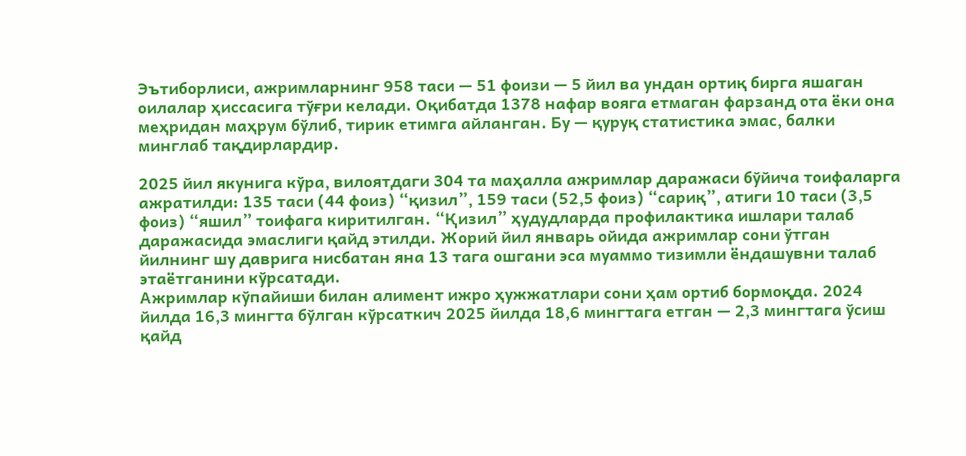Эътиборлиси, ажримларнинг 958 таси — 51 фоизи — 5 йил ва ундан ортиқ бирга яшаган оилалар ҳиссасига тўғри келади. Оқибатда 1378 нафар вояга етмаган фарзанд ота ёки она меҳридан маҳрум бўлиб, тирик етимга айланган. Бу — қуруқ статистика эмас, балки минглаб тақдирлардир.

2025 йил якунига кўра, вилоятдаги 304 та маҳалла ажримлар даражаси бўйича тоифаларга ажратилди: 135 таси (44 фоиз) “қизил”, 159 таси (52,5 фоиз) “сариқ”, атиги 10 таси (3,5 фоиз) “яшил” тоифага киритилган. “Қизил” ҳудудларда профилактика ишлари талаб даражасида эмаслиги қайд этилди. Жорий йил январь ойида ажримлар сони ўтган йилнинг шу даврига нисбатан яна 13 тага ошгани эса муаммо тизимли ёндашувни талаб этаётганини кўрсатади.
Ажримлар кўпайиши билан алимент ижро ҳужжатлари сони ҳам ортиб бормоқда. 2024 йилда 16,3 мингта бўлган кўрсаткич 2025 йилда 18,6 мингтага етган — 2,3 мингтага ўсиш қайд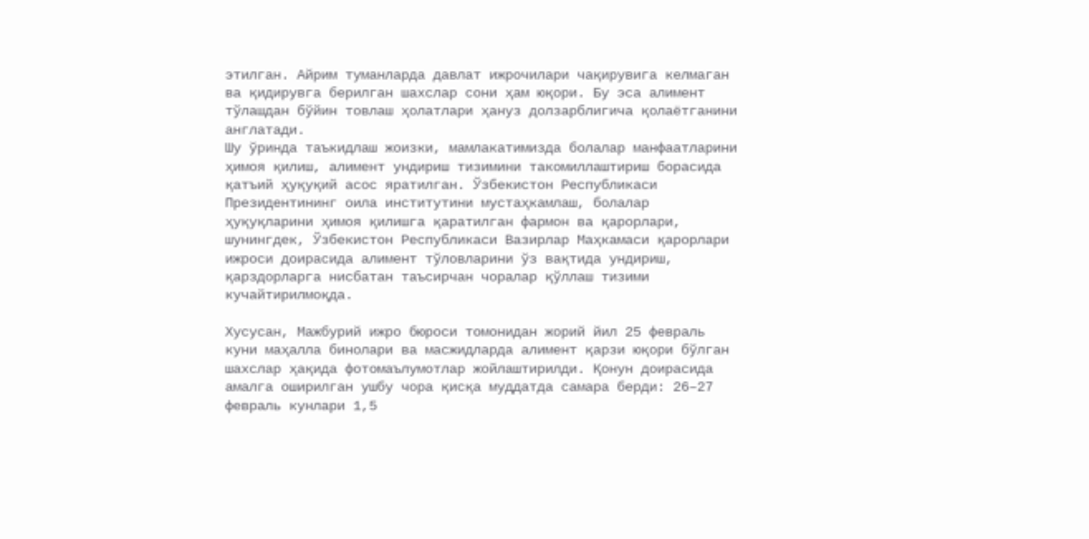этилган. Айрим туманларда давлат ижрочилари чақирувига келмаган ва қидирувга берилган шахслар сони ҳам юқори. Бу эса алимент тўлашдан бўйин товлаш ҳолатлари ҳануз долзарблигича қолаётганини англатади.
Шу ўринда таъкидлаш жоизки, мамлакатимизда болалар манфаатларини ҳимоя қилиш, алимент ундириш тизимини такомиллаштириш борасида қатъий ҳуқуқий асос яратилган. Ўзбекистон Республикаси Президентининг оила институтини мустаҳкамлаш, болалар ҳуқуқларини ҳимоя қилишга қаратилган фармон ва қарорлари, шунингдек, Ўзбекистон Республикаси Вазирлар Маҳкамаси қарорлари ижроси доирасида алимент тўловларини ўз вақтида ундириш, қарздорларга нисбатан таъсирчан чоралар қўллаш тизими кучайтирилмоқда.

Хусусан, Мажбурий ижро бюроси томонидан жорий йил 25 февраль куни маҳалла бинолари ва масжидларда алимент қарзи юқори бўлган шахслар ҳақида фотомаълумотлар жойлаштирилди. Қонун доирасида амалга оширилган ушбу чора қисқа муддатда самара берди: 26–27 февраль кунлари 1,5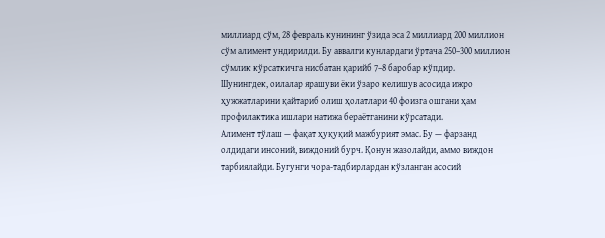миллиард сўм, 28 февраль кунининг ўзида эса 2 миллиард 200 миллион сўм алимент ундирилди. Бу аввалги кунлардаги ўртача 250–300 миллион сўмлик кўрсаткичга нисбатан қарийб 7–8 баробар кўпдир.
Шунингдек, оилалар ярашуви ёки ўзаро келишув асосида ижро ҳужжатларини қайтариб олиш ҳолатлари 40 фоизга ошгани ҳам профилактика ишлари натижа бераётганини кўрсатади.
Алимент тўлаш — фақат ҳуқуқий мажбурият эмас. Бу — фарзанд олдидаги инсоний, виждоний бурч. Қонун жазолайди, аммо виждон тарбиялайди. Бугунги чора-тадбирлардан кўзланган асосий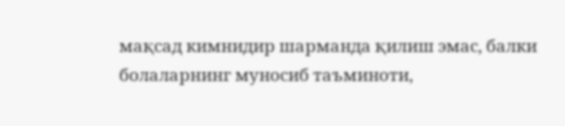мақсад кимнидир шарманда қилиш эмас, балки болаларнинг муносиб таъминоти,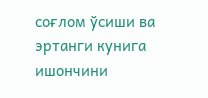соғлом ўсиши ва эртанги кунига ишончини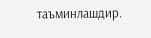таъминлашдир.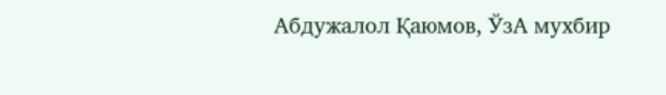Абдужалол Қаюмов, ЎзА мухбир